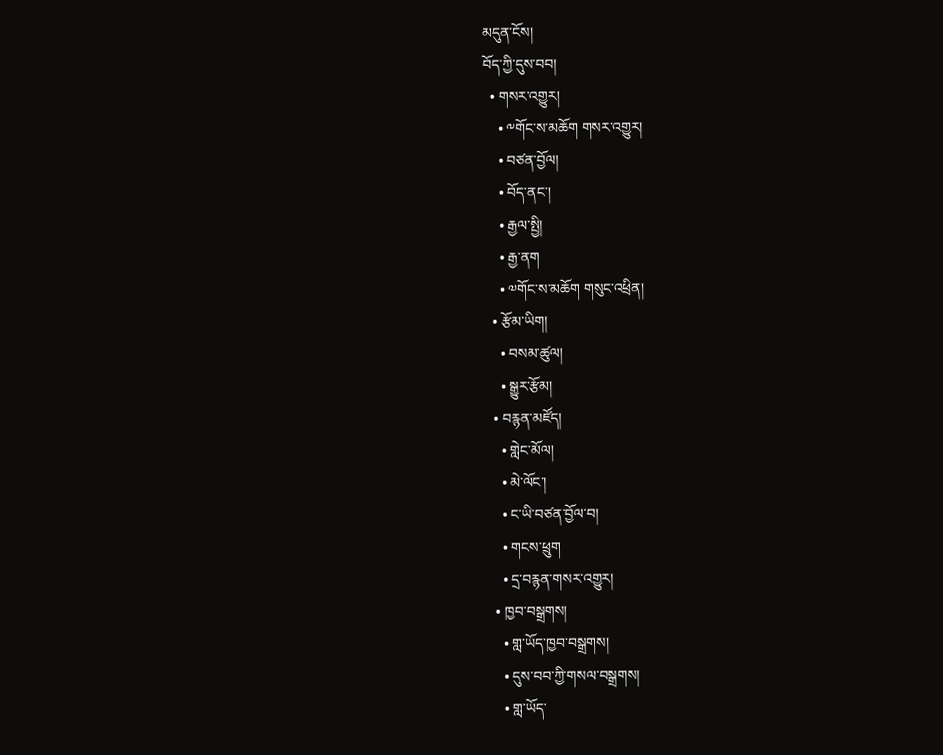མདུན་ངོས།
བོད་ཀྱི་དུས་བབ།
  • གསར་འགྱུར།
    • ༸གོང་ས་མཆོག གསར་འགྱུར།
    • བཙན་བྱོལ།
    • བོད་ནང་།
    • རྒྱལ་སྤྱི།
    • རྒྱ་ནག
    • ༧གོང་ས་མཆོག གསུང་འཕྲིན།
  • རྩོམ་ཡིག།
    • བསམ་ཚུལ།
    • སྒྱུར་རྩོམ།
  • བརྙན་མཛོད།
    • གླེང་མོལ།
    • མེ་ལོང་།
    • ང་ཡི་བཙན་བྱོལ་བ།
    • གངས་ཕྲུག
    • དྲ་བརྙན་གསར་འགྱུར།
  • ཁྱབ་བསྒྲགས།
    • གླ་ཡོད་ཁྱབ་བསྒྲགས།
    • དུས་བབ་ཀྱི་གསལ་བསྒྲགས།
    • གླ་ཡོད་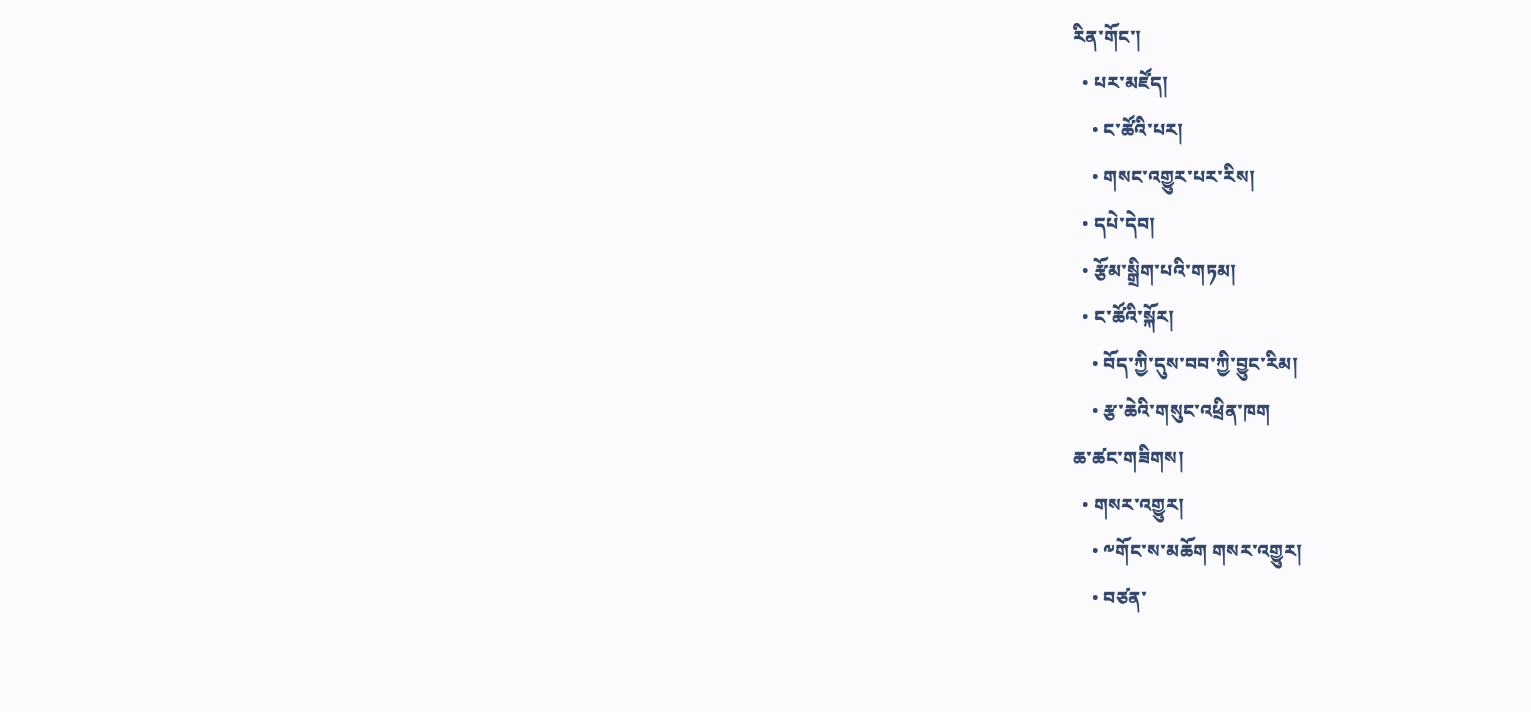རིན་གོང་།
  • པར་མཛོད།
    • ང་ཚོའི་པར།
    • གསང་འགྱུར་པར་རིས།
  • དཔེ་དེབ།
  • རྩོམ་སྒྲིག་པའི་གཏམ།
  • ང་ཚོའི་སྐོར།
    • བོད་ཀྱི་དུས་བབ་ཀྱི་བྱུང་རིམ།
    • རྩ་ཆེའི་གསུང་འཕྲིན་ཁག
ཆ་ཚང་གཟིགས།
  • གསར་འགྱུར།
    • ༸གོང་ས་མཆོག གསར་འགྱུར།
    • བཙན་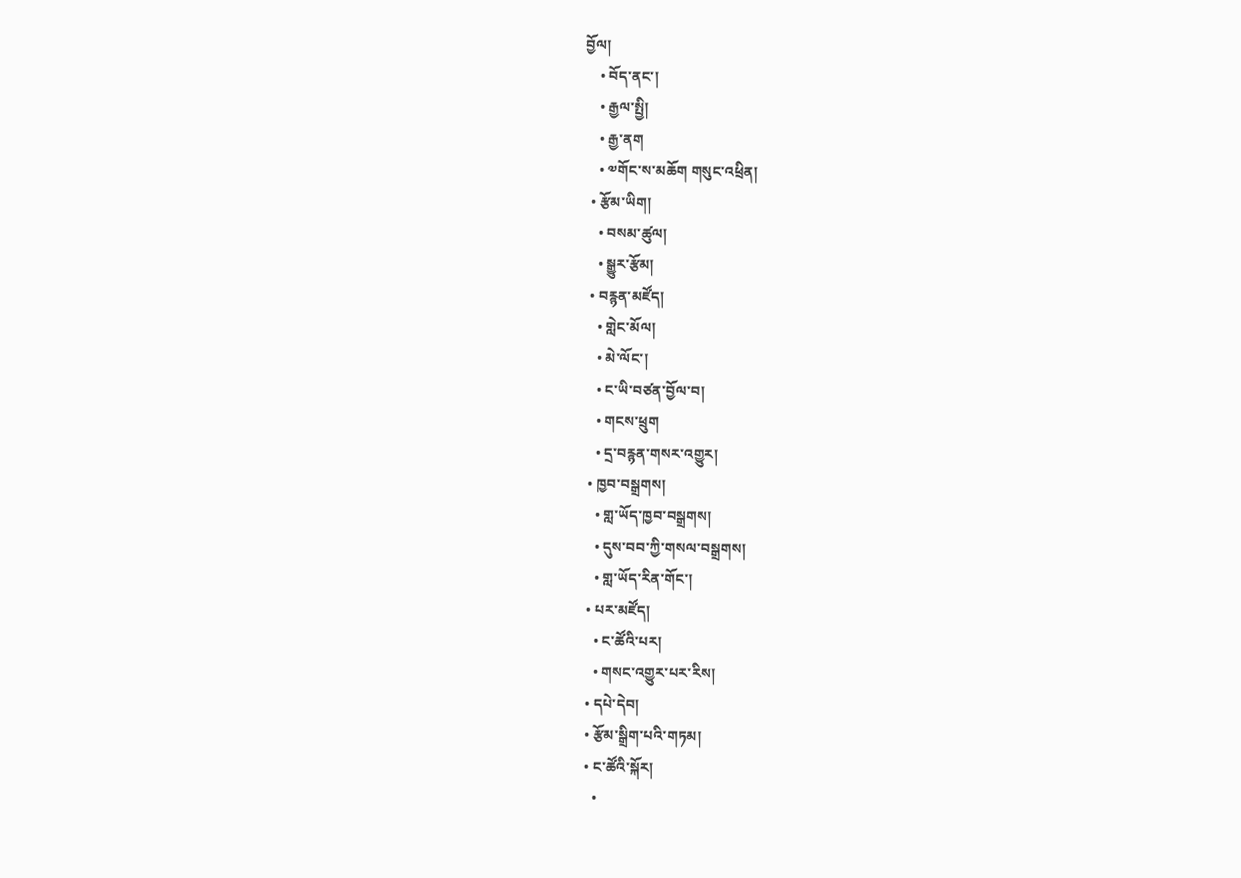བྱོལ།
    • བོད་ནང་།
    • རྒྱལ་སྤྱི།
    • རྒྱ་ནག
    • ༧གོང་ས་མཆོག གསུང་འཕྲིན།
  • རྩོམ་ཡིག།
    • བསམ་ཚུལ།
    • སྒྱུར་རྩོམ།
  • བརྙན་མཛོད།
    • གླེང་མོལ།
    • མེ་ལོང་།
    • ང་ཡི་བཙན་བྱོལ་བ།
    • གངས་ཕྲུག
    • དྲ་བརྙན་གསར་འགྱུར།
  • ཁྱབ་བསྒྲགས།
    • གླ་ཡོད་ཁྱབ་བསྒྲགས།
    • དུས་བབ་ཀྱི་གསལ་བསྒྲགས།
    • གླ་ཡོད་རིན་གོང་།
  • པར་མཛོད།
    • ང་ཚོའི་པར།
    • གསང་འགྱུར་པར་རིས།
  • དཔེ་དེབ།
  • རྩོམ་སྒྲིག་པའི་གཏམ།
  • ང་ཚོའི་སྐོར།
    •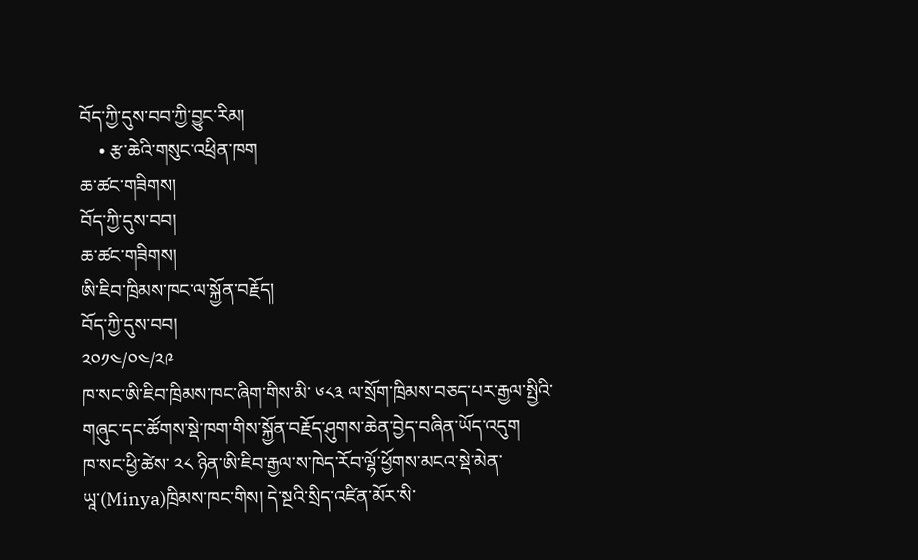བོད་ཀྱི་དུས་བབ་ཀྱི་བྱུང་རིམ།
    • རྩ་ཆེའི་གསུང་འཕྲིན་ཁག
ཆ་ཚང་གཟིགས།
བོད་ཀྱི་དུས་བབ།
ཆ་ཚང་གཟིགས།
ཨི་ཇིབ་ཁྲིམས་ཁང་ལ་སྐྱོན་བརྗོད།
བོད་ཀྱི་དུས་བབ།
༢༠༡༤/༠༤/༢༩
ཁ་སང་ཨི་ཇིབ་ཁྲིམས་ཁང་ཞིག་གིས་མི་ ༦༨༣ ལ་སྲོག་ཁྲིམས་བཅད་པར་རྒྱལ་སྤྱིའི་གཞུང་དང་ཚོགས་སྡེ་ཁག་གིས་སྐྱོན་བརྗོད་ཤུགས་ཆེན་བྱེད་བཞིན་ཡོད་འདུག
ཁ་སང་ཕྱི་ཚེས་ ༢༨ ཉིན་ཨི་ཇིབ་རྒྱལ་ས་ཁེད་རོབ་ལྷོ་ཕྱོགས་མངའ་སྡེ་མེན་ཡཱ་(Minya)ཁྲིམས་ཁང་གིས། དེ་སྔའི་སྲིད་འཛིན་མོར་སི་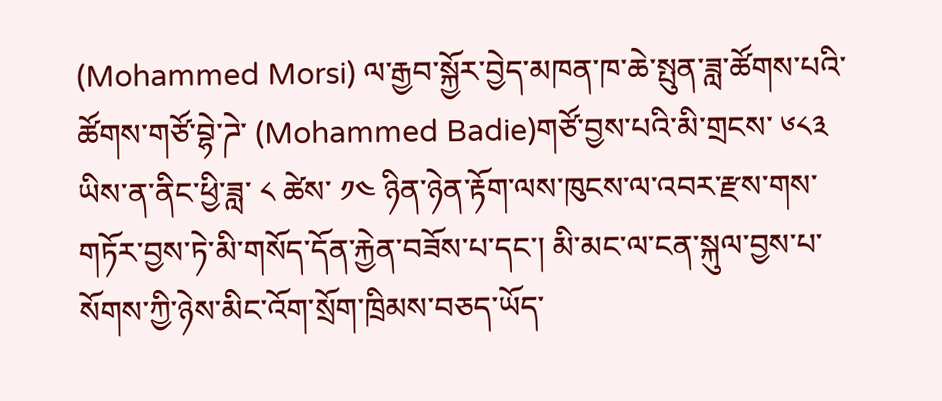(Mohammed Morsi) ལ་རྒྱབ་སྐྱོར་བྱེད་མཁན་ཁ་ཆེ་སྤུན་ཟླ་ཚོགས་པའི་ཚོགས་གཙོ་བྷེ་ཌེ་ (Mohammed Badie)གཙོ་བྱས་པའི་མི་གྲངས་ ༦༨༣  ཡིས་ན་ནིང་ཕྱི་ཟླ་ ༨ ཚེས་ ༡༤ ཉིན་ཉེན་རྟོག་ལས་ཁུངས་ལ་འབར་རྫས་གས་གཏོར་བྱས་ཏེ་མི་གསོད་དོན་རྐྱེན་བཟོས་པ་དང་། མི་མང་ལ་ངན་སྐུལ་བྱས་པ་སོགས་ཀྱི་ཉེས་མིང་འོག་སྲོག་ཁྲིམས་བཅད་ཡོད་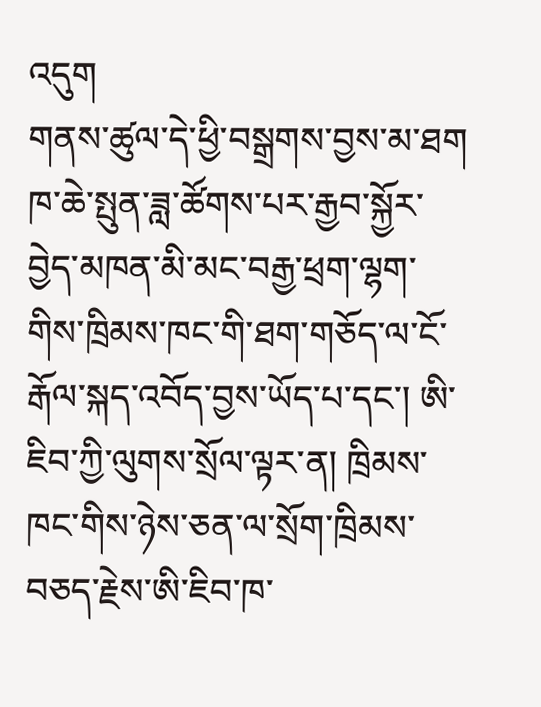འདུག
གནས་ཚུལ་དེ་ཕྱི་བསྒྲགས་བྱས་མ་ཐག ཁ་ཆེ་སྤུན་ཟླ་ཚོགས་པར་རྒྱབ་སྐྱོར་བྱེད་མཁན་མི་མང་བརྒྱ་ཕྲག་ལྷག་གིས་ཁྲིམས་ཁང་གི་ཐག་གཅོད་ལ་ངོ་རྒོལ་སྐད་འབོད་བྱས་ཡོད་པ་དང་། ཨི་ཇིབ་ཀྱི་ལུགས་སྲོལ་ལྟར་ན། ཁྲིམས་ཁང་གིས་ཉེས་ཅན་ལ་སྲོག་ཁྲིམས་བཅད་རྗེས་ཨི་ཇིབ་ཁ་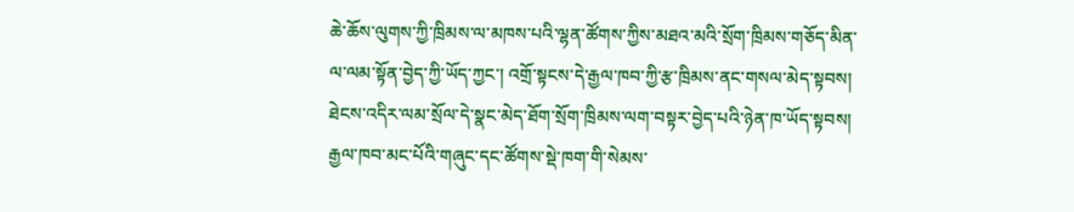ཆེ་ཆོས་ལུགས་ཀྱི་ཁྲིམས་ལ་མཁས་པའི་ལྷན་ཚོགས་ཀྱིས་མཐའ་མའི་སྲོག་ཁྲིམས་གཅོད་མིན་ལ་ལམ་སྟོན་བྱེད་ཀྱི་ཡོད་ཀྱང་། འགྲོ་སྟངས་དེ་རྒྱལ་ཁབ་ཀྱི་རྩ་ཁྲིམས་ནང་གསལ་མེད་སྟབས། ཐེངས་འདིར་ལམ་སྲོལ་དེ་སྣང་མེད་ཐོག་སྲོག་ཁྲིམས་ལག་བསྟར་བྱེད་པའི་ཉེན་ཁ་ཡོད་སྟབས། རྒྱལ་ཁབ་མང་པོའི་གཞུང་དང་ཚོགས་སྡེ་ཁག་གི་སེམས་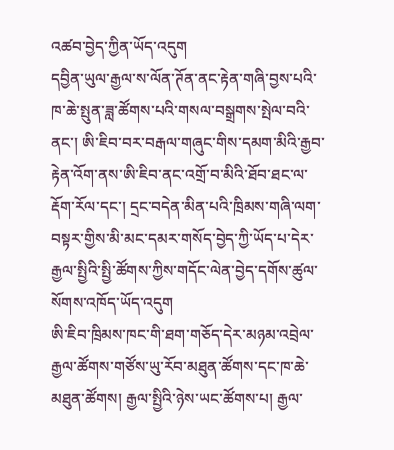འཚབ་བྱེད་ཀྱིན་ཡོད་འདུག
དབྱིན་ཡུལ་རྒྱལ་ས་ལོན་ཊོན་ནང་རྟེན་གཞི་བྱས་པའི་ཁ་ཆེ་སྤུན་ཟླ་ཚོགས་པའི་གསལ་བསྒྲགས་སྤེལ་བའི་ནང་། ཨི་ཇིབ་བར་བརྒལ་གཞུང་གིས་དམག་མིའི་རྒྱབ་རྟེན་འོག་ནས་ཨི་ཇིབ་ནང་འགྲོ་བ་མིའི་ཐོབ་ཐང་ལ་རྡོག་རོལ་དང་། དྲང་བདེན་མིན་པའི་ཁྲིམས་གཞི་ལག་བསྟར་གྱིས་མི་མང་དམར་གསོད་བྱེད་ཀྱི་ཡོད་པ་དེར་རྒྱལ་སྤྱིའི་སྤྱི་ཚོགས་ཀྱིས་གདོང་ལེན་བྱེད་དགོས་ཚུལ་སོགས་འཁོད་ཡོད་འདུག
ཨི་ཇིབ་ཁྲིམས་ཁང་གི་ཐག་གཅོད་དེར་མཉམ་འབྲེལ་རྒྱལ་ཚོགས་གཙོས་ཡུ་རོབ་མཐུན་ཚོགས་དང་ཁ་ཆེ་མཐུན་ཚོགས། རྒྱལ་སྤྱིའི་ཉེས་ཡང་ཚོགས་པ། རྒྱལ་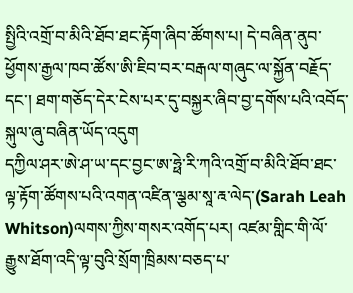སྤྱིའི་འགྲོ་བ་མིའི་ཐོབ་ཐང་རྟོག་ཞིབ་ཚོགས་པ། དེ་བཞིན་ནུབ་ཕྱོགས་རྒྱལ་ཁབ་ཚོས་ཨི་ཇིབ་བར་བརྒལ་གཞུང་ལ་སྐྱོན་བརྗོད་དང་། ཐག་གཅོད་དེར་ངེས་པར་དུ་བསྐྱར་ཞིབ་བྱ་དགོས་པའི་འབོད་སྐུལ་ཞུ་བཞིན་ཡོད་འདུག
དཀྱིལ་ཤར་ཨེ་ཤ་ཡ་དང་བྱང་ཨ་ཧྥེ་རི་ཀའི་འགྲོ་བ་མིའི་ཐོབ་ཐང་ལྟ་རྟོག་ཚོགས་པའི་འགན་འཛིན་ལྕམ་སཱ་རྰ་ལེད་(Sarah Leah Whitson)ལགས་ཀྱིས་གསར་འགོད་པར། འཛམ་གླིང་གི་ལོ་རྒྱུས་ཐོག་འདི་ལྟ་བུའི་སྲོག་ཁྲིམས་བཅད་པ་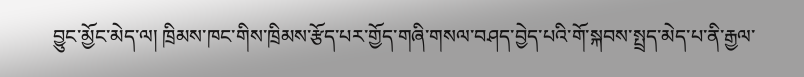བྱུང་མྱོང་མེད་ལ། ཁྲིམས་ཁང་གིས་ཁྲིམས་རྩོད་པར་གྱོད་གཞི་གསལ་བཤད་བྱེད་པའི་གོ་སྐབས་སྤྲད་མེད་པ་ནི་རྒྱལ་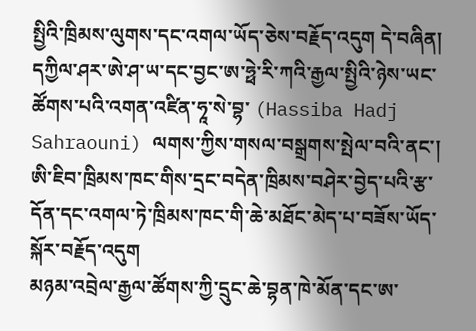སྤྱིའི་ཁྲིམས་ལུགས་དང་འགལ་ཡོད་ཅེས་བརྗོད་འདུག དེ་བཞིན། དཀྱིལ་ཤར་ཨེ་ཤ་ཡ་དང་བྱང་ཨ་ཧྥེ་རི་ཀའི་རྒྱལ་སྤྱིའི་ཉེས་ཡང་ཚོགས་པའི་འགན་འཛིན་ཧཱ་སེ་བྷ་ (Hassiba Hadj Sahraouni) ལགས་ཀྱིས་གསལ་བསྒྲགས་སྤེལ་བའི་ནང་། ཨི་ཇིབ་ཁྲིམས་ཁང་གིས་དྲང་བདེན་ཁྲིམས་བཤེར་བྱེད་པའི་རྩ་དོན་དང་འགལ་ཏེ་ཁྲིམས་ཁང་གི་ཆེ་མཐོང་མེད་པ་བཟོས་ཡོད་སྐོར་བརྗོད་འདུག
མཉམ་འབྲེལ་རྒྱལ་ཚོགས་ཀྱི་དྲུང་ཆེ་བྷན་ཁེ་མོན་དང་ཨ་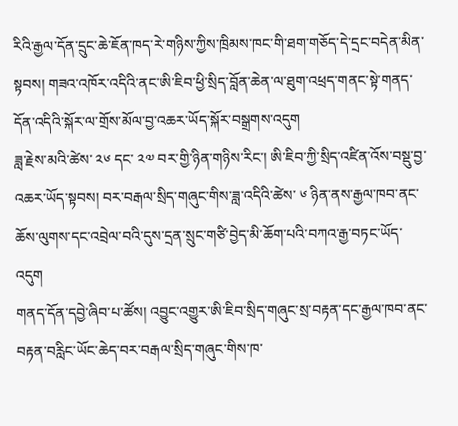རིའི་རྒྱལ་དོན་དྲུང་ཆེ་ཇོན་ཁད་རེ་གཉིས་ཀྱིས་ཁྲིམས་ཁང་གི་ཐག་གཅོད་དེ་དྲང་བདེན་མིན་སྟབས། གཟའ་འཁོར་འདིའི་ནང་ཨི་ཇིབ་ཕྱི་སྲིད་བློན་ཆེན་ལ་ཐུག་འཕྲད་གནང་སྟེ་གནད་དོན་འདིའི་སྐོར་ལ་གྲོས་མོལ་བྱ་འཆར་ཡོད་སྐོར་བསྒྲགས་འདུག
ཟླ་རྗེས་མའི་ཚེས་ ༢༦ དང་ ༢༧ བར་གྱི་ཉིན་གཉིས་རིང་། ཨི་ཇིབ་ཀྱི་སྲིད་འཛིན་འོས་བསྡུ་བྱ་འཆར་ཡོད་སྟབས། བར་བརྒལ་སྲིད་གཞུང་གིས་ཟླ་འདིའི་ཚེས་ ༦ ཉིན་ནས་རྒྱལ་ཁབ་ནང་ཆོས་ལུགས་དང་འབྲེལ་བའི་དུས་དྲན་སྲུང་གཙི་བྱེད་མི་ཆོག་པའི་བཀའ་རྒྱ་བཏང་ཡོད་འདུག
གནད་དོན་དབྱེ་ཞིབ་པ་ཚོས། འབྱུང་འགྱུར་ཨི་ཇིབ་སྲིད་གཞུང་སྲ་བརྟན་དང་རྒྱལ་ཁབ་ནང་བརྟན་བརླིང་ཡོང་ཆེད་བར་བརྒལ་སྲིད་གཞུང་གིས་ཁ་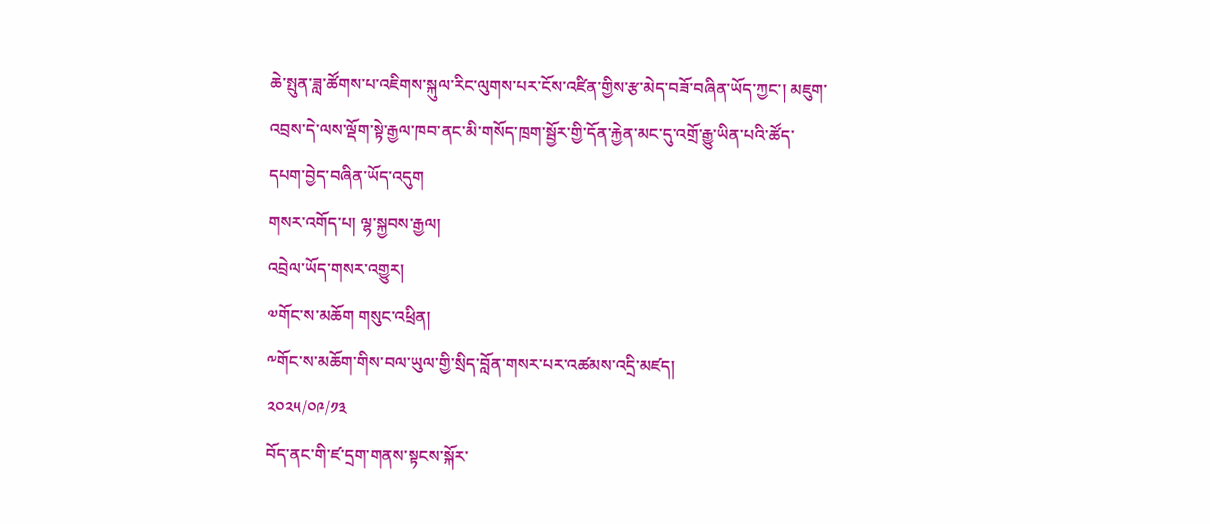ཆེ་སྤུན་ཟླ་ཚོགས་པ་འཇིགས་སྐུལ་རིང་ལུགས་པར་ངོས་འཛིན་གྱིས་རྩ་མེད་བཟོ་བཞིན་ཡོད་ཀྱང་། མཇུག་འབྲས་དེ་ལས་ལྡོག་སྟེ་རྒྱལ་ཁབ་ནང་མི་གསོད་ཁྲག་སྦྱོར་གྱི་དོན་རྐྱེན་མང་དུ་འགྲོ་རྒྱུ་ཡིན་པའི་ཚོད་དཔག་བྱེད་བཞིན་ཡོད་འདུག
གསར་འགོད་པ། ལྷ་སྐྱབས་རྒྱལ།
འབྲེལ་ཡོད་གསར་འགྱུར།
༧གོང་ས་མཆོག གསུང་འཕྲིན།
༸གོང་ས་མཆོག་གིས་བལ་ཡུལ་གྱི་སྲིད་བློན་གསར་པར་འཚམས་འདྲི་མཛད།
༢༠༢༥/༠༩/༡༣
བོད་ནང་གི་ཛ་དྲག་གནས་སྟངས་སྐོར་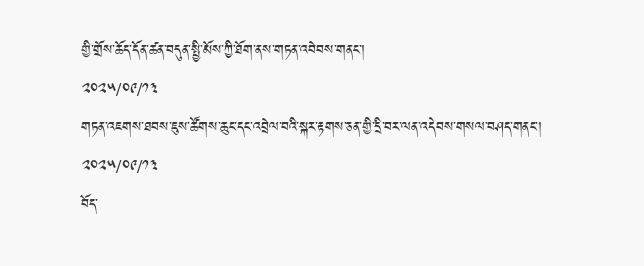གྱི་གྲོས་ཆོད་དོན་ཚན་བདུན་སྤྱི་མོས་ཀྱི་ཐོག་ནས་གཏན་འབེབས་གནང་།
༢༠༢༥/༠༩/༡༣
གཏན་འཇགས་ཐབས་ཇུས་ཚོགས་ཆུང་དང་འབྲེལ་བའི་སྐར་རྟགས་ཅན་གྱི་དྲི་བར་ལན་འདེབས་གསལ་བཤད་གནང་།
༢༠༢༥/༠༩/༡༣
བོད་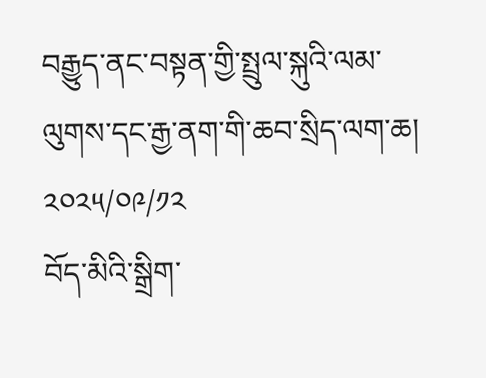བརྒྱུད་ནང་བསྟན་གྱི་སྤྲུལ་སྐུའི་ལམ་ལུགས་དང་རྒྱ་ནག་གི་ཆབ་སྲིད་ལག་ཆ།
༢༠༢༥/༠༩/༡༢
བོད་མིའི་སྒྲིག་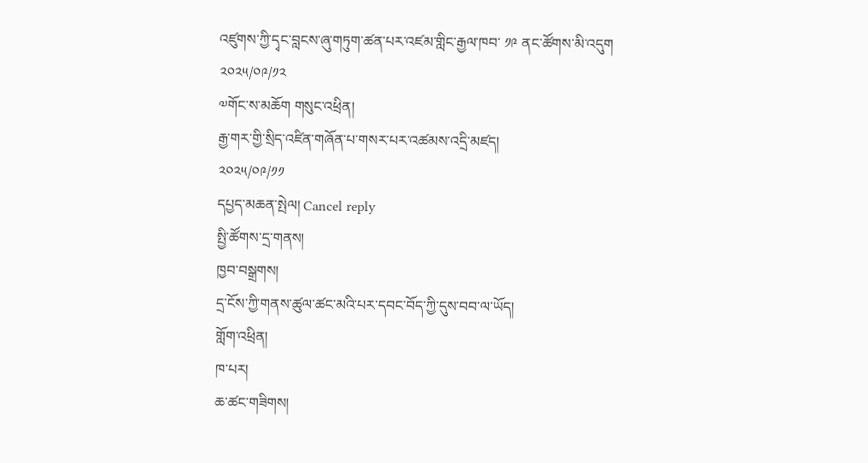འཛུགས་ཀྱི་དྭང་བླངས་ཞུ་གཏུག་ཚན་པར་འཛམ་གླིང་རྒྱལ་ཁབ་ ༡༩ ནང་ཚོགས་མི་འདུག
༢༠༢༥/༠༩/༡༢
༧གོང་ས་མཆོག གསུང་འཕྲིན།
རྒྱ་གར་གྱི་སྲིད་འཛིན་གཞོན་པ་གསར་པར་འཚམས་འདྲི་མཛད།
༢༠༢༥/༠༩/༡༡
དཔྱད་མཆན་སྤེལ། Cancel reply
སྤྱི་ཚོགས་དྲ་གནས།
ཁྱབ་བསྒྲགས།
དྲ་ངོས་ཀྱི་གནས་ཚུལ་ཚང་མའི་པར་དབང་བོད་ཀྱི་དུས་བབ་ལ་ཡོད།
གློག་འཕྲིན།
ཁ་པར།
ཆ་ཚང་གཟིགས།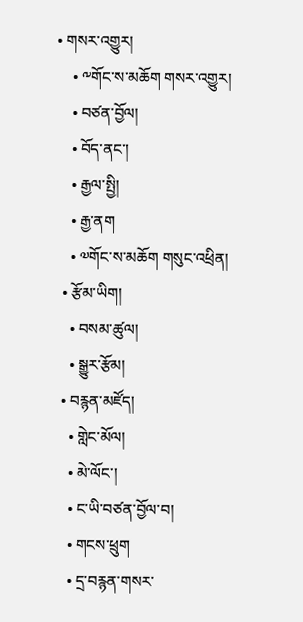• གསར་འགྱུར།
    • ༸གོང་ས་མཆོག གསར་འགྱུར།
    • བཙན་བྱོལ།
    • བོད་ནང་།
    • རྒྱལ་སྤྱི།
    • རྒྱ་ནག
    • ༧གོང་ས་མཆོག གསུང་འཕྲིན།
  • རྩོམ་ཡིག།
    • བསམ་ཚུལ།
    • སྒྱུར་རྩོམ།
  • བརྙན་མཛོད།
    • གླེང་མོལ།
    • མེ་ལོང་།
    • ང་ཡི་བཙན་བྱོལ་བ།
    • གངས་ཕྲུག
    • དྲ་བརྙན་གསར་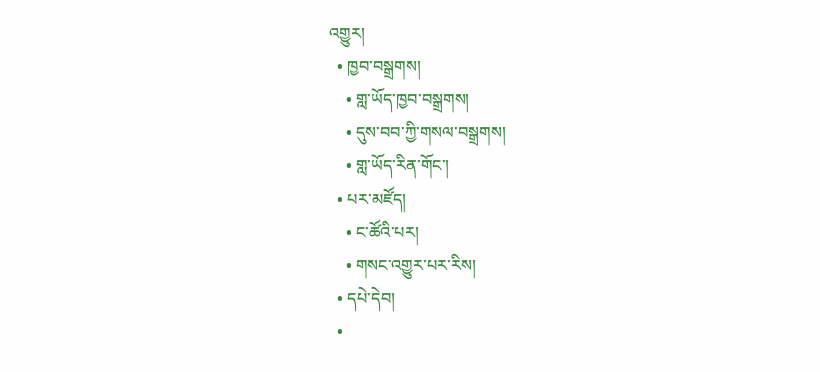འགྱུར།
  • ཁྱབ་བསྒྲགས།
    • གླ་ཡོད་ཁྱབ་བསྒྲགས།
    • དུས་བབ་ཀྱི་གསལ་བསྒྲགས།
    • གླ་ཡོད་རིན་གོང་།
  • པར་མཛོད།
    • ང་ཚོའི་པར།
    • གསང་འགྱུར་པར་རིས།
  • དཔེ་དེབ།
  •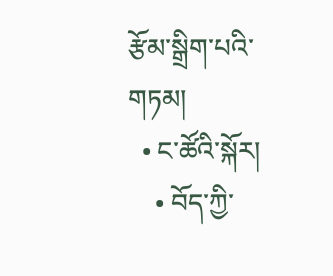རྩོམ་སྒྲིག་པའི་གཏམ།
  • ང་ཚོའི་སྐོར།
    • བོད་ཀྱི་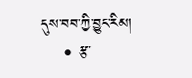དུས་བབ་ཀྱི་བྱུང་རིམ།
    • རྩ་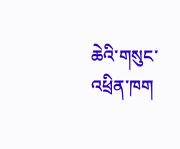ཆེའི་གསུང་འཕྲིན་ཁག